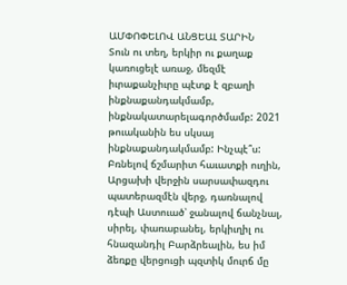ԱՄՓՈՓԵԼՈՎ ԱՆՑԵԱԼ ՏԱՐԻՆ
Տուն ու տեղ, երկիր ու քաղաք կառուցելէ առաջ, մեզմէ իւրաքանչիւրը պէտք է զբաղի ինքնաքանդակմամբ, ինքնակատարելագործմամբ: 2021 թուականին ես սկսայ ինքնաքանդակմամբ: Ինչպէ՞ս: Բռնելով ճշմարիտ հաւատքի ուղին, Արցախի վերջին սարսափազդու պատերազմէն վերջ, դառնալով դէպի Աստուած՝ ջանալով ճանչնալ, սիրել, փառաբանել, երկիւղիլ ու հնազանդիլ Բարձրեալին, ես իմ ձեռքը վերցուցի պզտիկ մուրճ մը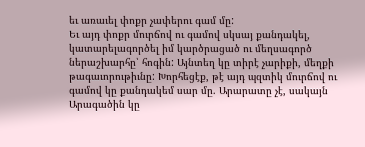եւ առաւել փոքր չափերու գամ մը:
Եւ այդ փոքր մուրճով ու գամով սկսայ քանդակել, կատարելագործել իմ կարծրացած ու մեղսագործ ներաշխարհը՝ հոգին: Այնտեղ կը տիրէ չարիքի, մեղքի թագաւորութիւնը: Խորհեցէք, թէ այդ պզտիկ մուրճով ու գամով կը քանդակեմ սար մը. Արարատը չէ, սակայն Արագածին կը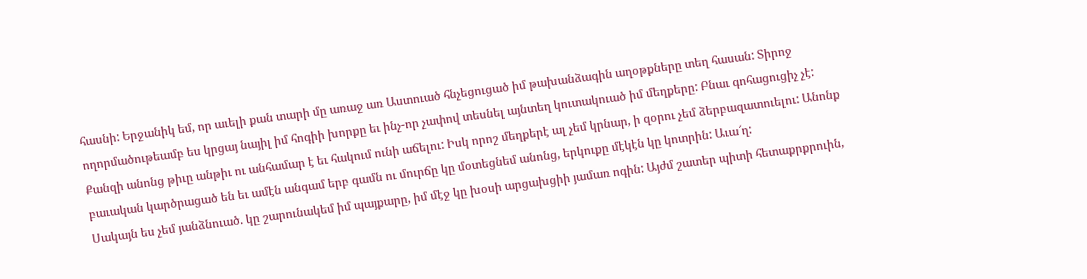հասնի: Երջանիկ եմ, որ աւելի քան տարի մը առաջ առ Աստուած հնչեցուցած իմ թախանձագին աղօթքները տեղ հասան: Տիրոջ ողորմածութեամբ ես կրցայ նայիլ իմ հոգիի խորքը եւ ինչ-որ չափով տեսնել այնտեղ կուտակուած իմ մեղքերը: Բնաւ գոհացուցիչ չէ: Քանզի անոնց թիւը անթիւ ու անհամար է եւ հակում ունի աճելու: Իսկ որոշ մեղքերէ ալ չեմ կրնար, ի զօրու չեմ ձերբազատուելու: Անոնք բաւական կարծրացած են եւ ամէն անգամ երբ գամն ու մուրճը կը մօտեցնեմ անոնց, երկուքը մէկէն կը կոտրին: Աւա՜ղ:
Սակայն ես չեմ յանձնուած. կը շարունակեմ իմ պայքարը, իմ մէջ կը խօսի արցախցիի յամառ ոգին: Այժմ շատեր պիտի հետաքրքրուին,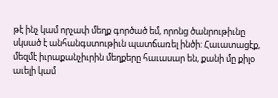թէ ինչ կամ որչափ մեղք գործած եմ, որոնց ծանրութիւնը սկսած է անհանգստութիւն պատճառել ինծի: Հաւատացէք, մեզմէ իւրաքանչիւրին մեղքերը հաւասար են, քանի մը քիլօ աւելի կամ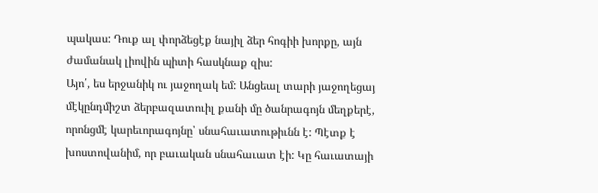պակաս: Դուք ալ փորձեցէք նայիլ ձեր հոգիի խորքը, այն ժամանակ լիովին պիտի հասկնաք զիս:
Այո՛, ես երջանիկ ու յաջողակ եմ: Անցեալ տարի յաջողեցայ մէկընդմիշտ ձերբազատուիլ քանի մը ծանրագոյն մեղքերէ, որոնցմէ կարեւորագոյնը՝ սնահաւատութիւնն է: Պէտք է խոստովանիմ, որ բաւական սնահաւատ էի: Կը հաւատայի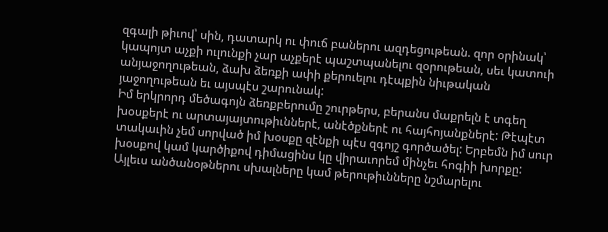զգալի թիւով՝ սին, դատարկ ու փուճ բաներու ազդեցութեան. զոր օրինակ՝ կապոյտ աչքի ուլունքի չար աչքերէ պաշտպանելու զօրութեան, սեւ կատուի անյաջողութեան, ձախ ձեռքի ափի քերուելու դէպքին նիւթական յաջողութեան եւ այսպէս շարունակ:
Իմ երկրորդ մեծագոյն ձեռքբերումը շուրթերս, բերանս մաքրելն է տգեղ խօսքերէ ու արտայայտութիւններէ, անէծքներէ ու հայհոյանքներէ: Թէպէտ տակաւին չեմ սորված իմ խօսքը զէնքի պէս զգոյշ գործածել: Երբեմն իմ սուր խօսքով կամ կարծիքով դիմացինս կը վիրաւորեմ մինչեւ հոգիի խորքը:
Այլեւս անծանօթներու սխալները կամ թերութիւնները նշմարելու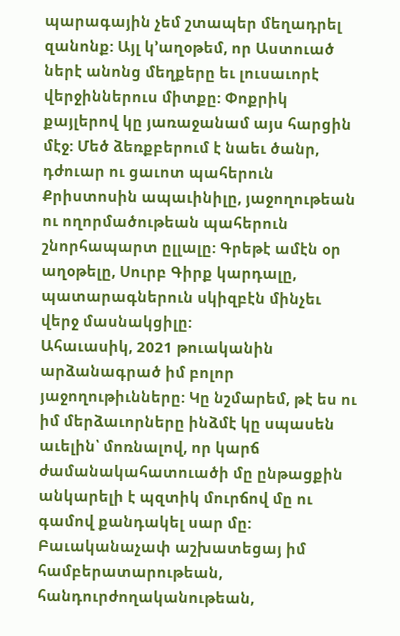պարագային չեմ շտապեր մեղադրել զանոնք: Այլ կ՚աղօթեմ, որ Աստուած ներէ անոնց մեղքերը եւ լուսաւորէ վերջիններուս միտքը: Փոքրիկ քայլերով կը յառաջանամ այս հարցին մէջ: Մեծ ձեռքբերում է նաեւ ծանր, դժուար ու ցաւոտ պահերուն Քրիստոսին ապաւինիլը, յաջողութեան ու ողորմածութեան պահերուն շնորհապարտ ըլլալը: Գրեթէ ամէն օր աղօթելը, Սուրբ Գիրք կարդալը, պատարագներուն սկիզբէն մինչեւ վերջ մասնակցիլը:
Ահաւասիկ, 2021 թուականին արձանագրած իմ բոլոր յաջողութիւնները: Կը նշմարեմ, թէ ես ու իմ մերձաւորները ինձմէ կը սպասեն աւելին՝ մոռնալով, որ կարճ ժամանակահատուածի մը ընթացքին անկարելի է պզտիկ մուրճով մը ու գամով քանդակել սար մը: Բաւականաչափ աշխատեցայ իմ համբերատարութեան, հանդուրժողականութեան,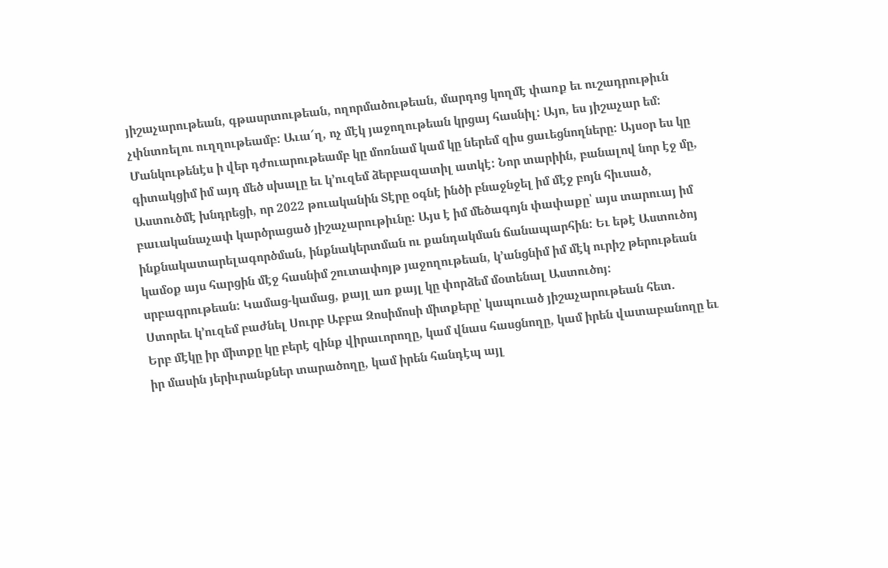յիշաչարութեան, գթասրտութեան, ողորմածութեան, մարդոց կողմէ փառք եւ ուշադրութիւն չփնտռելու ուղղութեամբ: Աւա՜ղ, ոչ մէկ յաջողութեան կրցայ հասնիլ: Այո, ես յիշաչար եմ: Մանկութենէս ի վեր դժուարութեամբ կը մոռնամ կամ կը ներեմ զիս ցաւեցնողները: Այսօր ես կը գիտակցիմ իմ այդ մեծ սխալը եւ կ՚ուզեմ ձերբազատիլ ատկէ: Նոր տարիին, բանալով նոր էջ մը, Աստուծմէ խնդրեցի, որ 2022 թուականին Տէրը օգնէ ինծի բնաջնջել իմ մէջ բոյն հիւսած, բաւականաչափ կարծրացած յիշաչարութիւնը: Այս է իմ մեծագոյն փափաքը՝ այս տարուայ իմ ինքնակատարելագործման, ինքնակերտման ու քանդակման ճանապարհին: Եւ եթէ Աստուծոյ կամօք այս հարցին մէջ հասնիմ շուտափոյթ յաջողութեան, կ՚անցնիմ իմ մէկ ուրիշ թերութեան սրբագրութեան: Կամաց-կամաց, քայլ առ քայլ կը փորձեմ մօտենալ Աստուծոյ:
Ստորեւ կ՚ուզեմ բաժնել Սուրբ Աբբա Զոսիմոսի միտքերը՝ կապուած յիշաչարութեան հետ.
Երբ մէկը իր միտքը կը բերէ զինք վիրաւորողը, կամ վնաս հասցնողը, կամ իրեն վատաբանողը եւ իր մասին յերիւրանքներ տարածողը, կամ իրեն հանդէպ այլ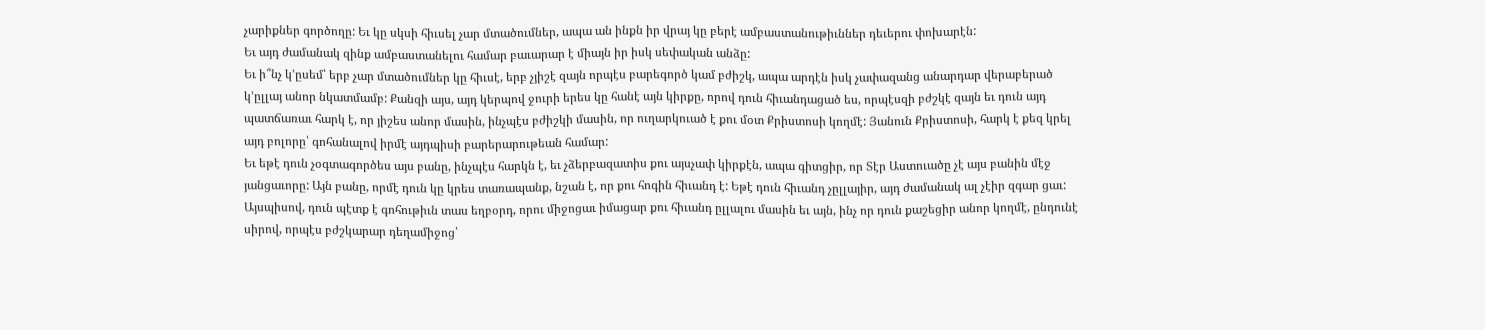չարիքներ գործողը: Եւ կը սկսի հիւսել չար մտածումներ, ապա ան ինքն իր վրայ կը բերէ ամբաստանութիւններ դեւերու փոխարէն:
Եւ այդ ժամանակ զինք ամբաստանելու համար բաւարար է միայն իր իսկ սեփական անձը:
Եւ ի՞նչ կ՚ըսեմ՝ երբ չար մտածումներ կը հիւսէ, երբ չյիշէ զայն որպէս բարեգործ կամ բժիշկ, ապա արդէն իսկ չափազանց անարդար վերաբերած կ՚ըլլայ անոր նկատմամբ: Քանզի այս, այդ կերպով ջուրի երես կը հանէ այն կիրքը, որով դուն հիւանդացած ես, որպէսզի բժշկէ զայն եւ դուն այդ պատճառաւ հարկ է, որ յիշես անոր մասին, ինչպէս բժիշկի մասին, որ ուղարկուած է քու մօտ Քրիստոսի կողմէ: Յանուն Քրիստոսի, հարկ է քեզ կրել այդ բոլորը՝ գոհանալով իրմէ այդպիսի բարերարութեան համար:
Եւ եթէ դուն չօգտագործես այս բանը, ինչպէս հարկն է, եւ չձերբազատիս քու այսչափ կիրքէն, ապա գիտցիր, որ Տէր Աստուածը չէ այս բանին մէջ յանցաւորը: Այն բանը, որմէ դուն կը կրես տառապանք, նշան է, որ քու հոգին հիւանդ է: Եթէ դուն հիւանդ չըլլայիր, այդ ժամանակ ալ չէիր զգար ցաւ:
Այսպիսով, դուն պէտք է գոհութիւն տաս եղբօրդ, որու միջոցաւ իմացար քու հիւանդ ըլլալու մասին եւ այն, ինչ որ դուն քաշեցիր անոր կողմէ, ընդունէ սիրով, որպէս բժշկարար դեղամիջոց՝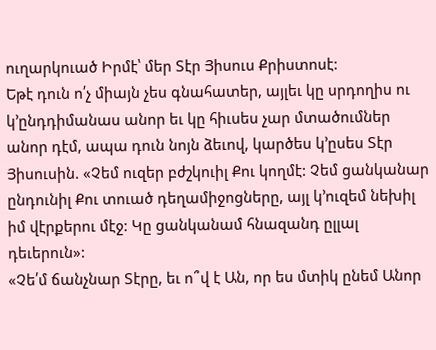ուղարկուած Իրմէ՝ մեր Տէր Յիսուս Քրիստոսէ:
Եթէ դուն ո՛չ միայն չես գնահատեր, այլեւ կը սրդողիս ու կ՚ընդդիմանաս անոր եւ կը հիւսես չար մտածումներ անոր դէմ, ապա դուն նոյն ձեւով, կարծես կ՚ըսես Տէր Յիսուսին. «Չեմ ուզեր բժշկուիլ Քու կողմէ: Չեմ ցանկանար ընդունիլ Քու տուած դեղամիջոցները, այլ կ՚ուզեմ նեխիլ իմ վէրքերու մէջ: Կը ցանկանամ հնազանդ ըլլալ դեւերուն»:
«Չե՛մ ճանչնար Տէրը, եւ ո՞վ է Ան, որ ես մտիկ ընեմ Անոր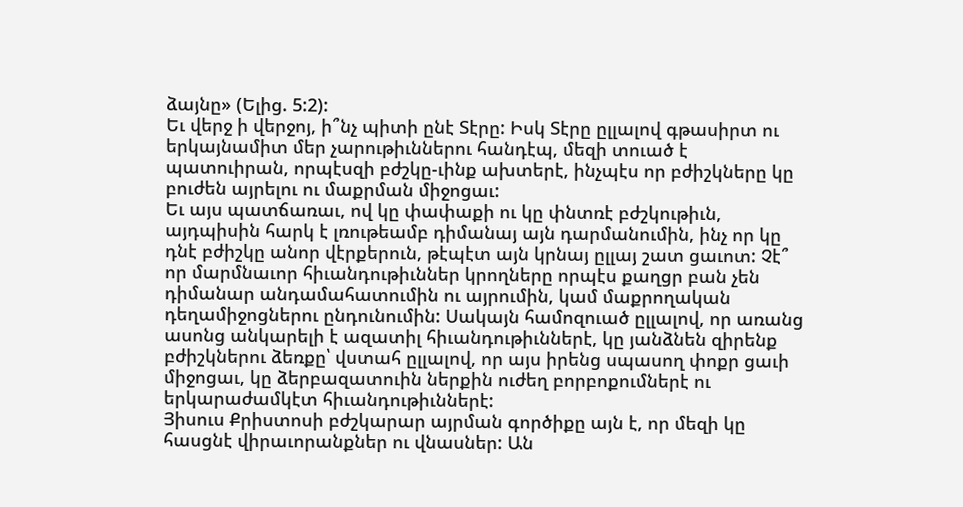ձայնը» (Ելից. 5:2):
Եւ վերջ ի վերջոյ, ի՞նչ պիտի ընէ Տէրը: Իսկ Տէրը ըլլալով գթասիրտ ու երկայնամիտ մեր չարութիւններու հանդէպ, մեզի տուած է պատուիրան, որպէսզի բժշկը-ւինք ախտերէ, ինչպէս որ բժիշկները կը բուժեն այրելու ու մաքրման միջոցաւ:
Եւ այս պատճառաւ, ով կը փափաքի ու կը փնտռէ բժշկութիւն, այդպիսին հարկ է լռութեամբ դիմանայ այն դարմանումին, ինչ որ կը դնէ բժիշկը անոր վէրքերուն, թէպէտ այն կրնայ ըլլայ շատ ցաւոտ: Չէ՞ որ մարմնաւոր հիւանդութիւններ կրողները որպէս քաղցր բան չեն դիմանար անդամահատումին ու այրումին, կամ մաքրողական դեղամիջոցներու ընդունումին: Սակայն համոզուած ըլլալով, որ առանց ասոնց անկարելի է ազատիլ հիւանդութիւններէ, կը յանձնեն զիրենք բժիշկներու ձեռքը՝ վստահ ըլլալով, որ այս իրենց սպասող փոքր ցաւի միջոցաւ, կը ձերբազատուին ներքին ուժեղ բորբոքումներէ ու երկարաժամկէտ հիւանդութիւններէ:
Յիսուս Քրիստոսի բժշկարար այրման գործիքը այն է, որ մեզի կը հասցնէ վիրաւորանքներ ու վնասներ: Ան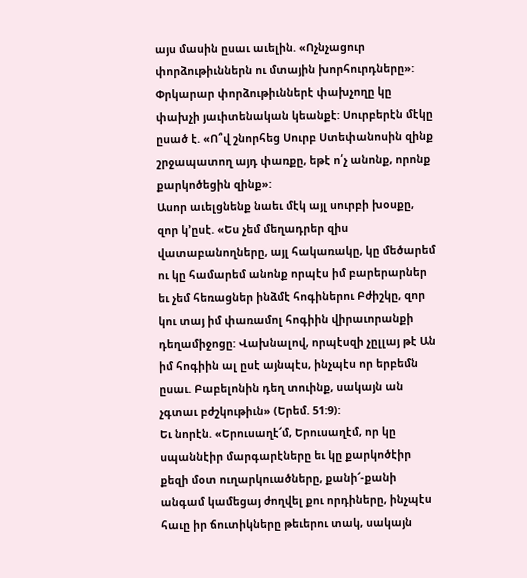այս մասին ըսաւ աւելին. «Ոչնչացուր փորձութիւններն ու մտային խորհուրդները»:
Փրկարար փորձութիւններէ փախչողը կը փախչի յաւիտենական կեանքէ: Սուրբերէն մէկը ըսած է. «Ո՞վ շնորհեց Սուրբ Ստեփանոսին զինք շրջապատող այդ փառքը, եթէ ո՛չ անոնք, որոնք քարկոծեցին զինք»:
Ասոր աւելցնենք նաեւ մէկ այլ սուրբի խօսքը, զոր կ՚ըսէ. «Ես չեմ մեղադրեր զիս վատաբանողները, այլ հակառակը, կը մեծարեմ ու կը համարեմ անոնք որպէս իմ բարերարներ եւ չեմ հեռացներ ինձմէ հոգիներու Բժիշկը, զոր կու տայ իմ փառամոլ հոգիին վիրաւորանքի դեղամիջոցը: Վախնալով, որպէսզի չըլլայ թէ Ան իմ հոգիին ալ ըսէ այնպէս, ինչպէս որ երբեմն ըսաւ. Բաբելոնին դեղ տուինք, սակայն ան չգտաւ բժշկութիւն» (Երեմ. 51:9):
Եւ նորէն. «Երուսաղէ՜մ, Երուսաղէմ, որ կը սպաննէիր մարգարէները եւ կը քարկոծէիր քեզի մօտ ուղարկուածները, քանի՜-քանի անգամ կամեցայ ժողվել քու որդիները, ինչպէս հաւը իր ճուտիկները թեւերու տակ, սակայն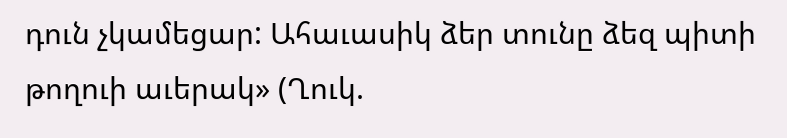դուն չկամեցար: Ահաւասիկ ձեր տունը ձեզ պիտի թողուի աւերակ» (Ղուկ.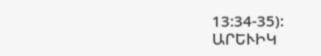13:34-35):
ԱՐԵՒԻԿ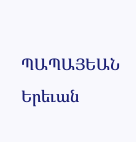ՊԱՊԱՅԵԱՆ
Երեւան